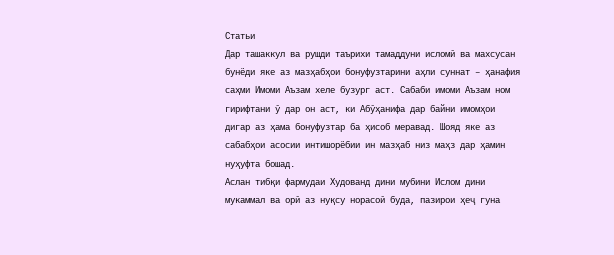Статьи
Дар ташаккул ва рушди таърихи тамаддуни исломӣ ва махсусан бунёди яке аз мазҳабҳои бонуфузтарини аҳли суннат – ҳанафия саҳми Имоми Аъзам хеле бузург аст. Сабаби имоми Аъзам ном гирифтани ӯ дар он аст, ки Абӯҳанифа дар байни имомҳои дигар аз ҳама бонуфузтар ба ҳисоб меравад. Шояд яке аз сабабҳои асосии интишорёбии ин мазҳаб низ маҳз дар ҳамин нуҳуфта бошад.
Аслан тибқи фармудаи Худованд дини мубини Ислом дини мукаммал ва орӣ аз нуқсу норасоӣ буда, пазирои ҳеҷ гуна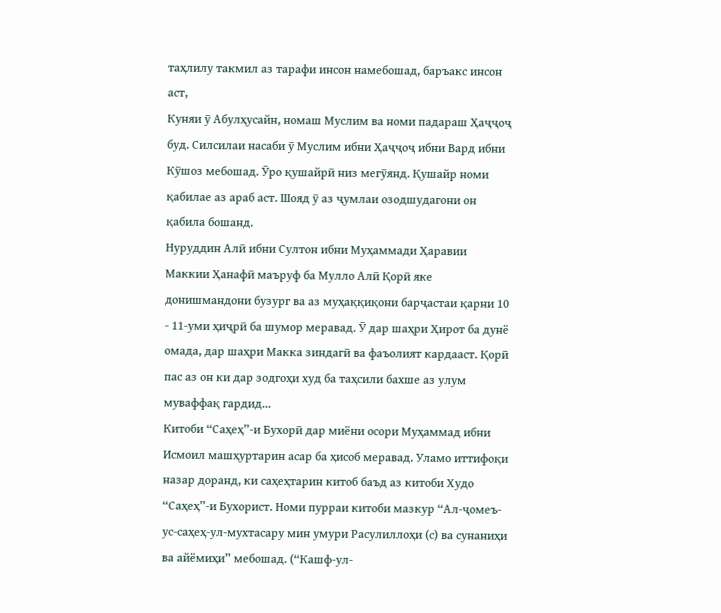таҳлилу такмил аз тарафи инсон намебошад, баръакс инсон аст,
Куняи ӯ Абулҳусайн, номаш Муслим ва номи падараш Ҳаҷҷоҷ буд. Силсилаи насаби ӯ Муслим ибни Ҳаҷҷоҷ ибни Вард ибни Кӯшоз мебошад. Ӯро қушайрӣ низ мегӯянд. Қушайр номи қабилае аз араб аст. Шояд ӯ аз ҷумлаи озодшудагони он қабила бошанд.
Нуруддин Алӣ ибни Султон ибни Муҳаммади Ҳаравии Маккии Ҳанафӣ маъруф ба Мулло Алӣ Қорӣ яке донишмандони бузург ва аз муҳаққиқони барҷастаи қарни 10 - 11-уми ҳиҷрӣ ба шумор меравад. Ӯ дар шаҳри Ҳирот ба дунё омада, дар шаҳри Макка зиндагӣ ва фаъолият кардааст. Қорӣ пас аз он ки дар зодгоҳи худ ба таҳсили бахше аз улум муваффақ гардид...
Китоби “Саҳеҳ”-и Бухорӣ дар миёни осори Муҳаммад ибни Исмоил машҳуртарин асар ба ҳисоб меравад. Уламо иттифоқи назар доранд, ки саҳеҳтарин китоб баъд аз китоби Худо “Саҳеҳ”-и Бухорист. Номи пурраи китоби мазкур “Ал-ҷомеъ-ус-саҳеҳ-ул-мухтасару мин умури Расулиллоҳи (с) ва сунаниҳи ва айёмиҳи” мебошад. (“Кашф-ул-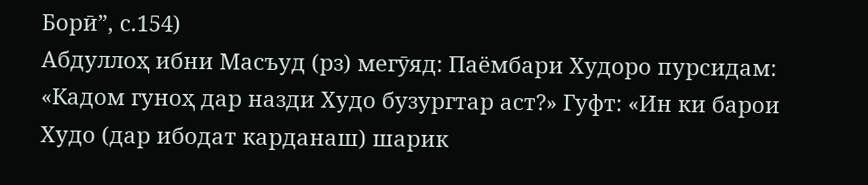Борӣ”, с.154)
Абдуллоҳ ибни Масъуд (рз) мегӯяд: Паёмбари Худоро пурсидам: «Кадом гуноҳ дар назди Худо бузургтар аст?» Гуфт: «Ин ки барои Худо (дар ибодат карданаш) шарик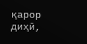қарор диҳӣ,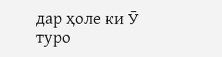дар ҳоле ки Ӯ туро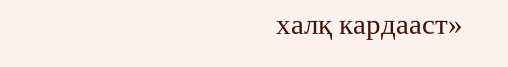халқ кардааст»